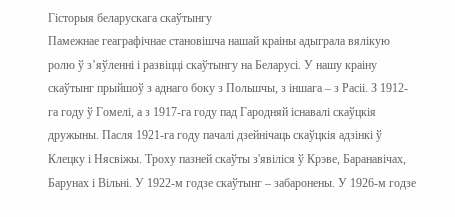Гісторыя беларускага скаўтынгу
Памежнае геаграфічнае становішча нашай краіны адыграла вялікую ролю ў з’яўленні і развіцці скаўтынгу на Беларусі. У нашу краіну скаўтынг прыйшоў з аднаго боку з Польшчы, з іншага – з Расіі. З 1912-га году ў Гомелі, а з 1917-га году пад Гародняй існавалі скаўцкія дружыны. Пасля 1921-га году пачалі дзейнічаць скаўцкія адзінкі ў Клецку і Нясвіжы. Троху пазней скаўты з'явіліся ў Крэве, Баранавічах, Барунах і Вільні. У 1922-м годзе скаўтынг – забаронены. У 1926-м годзе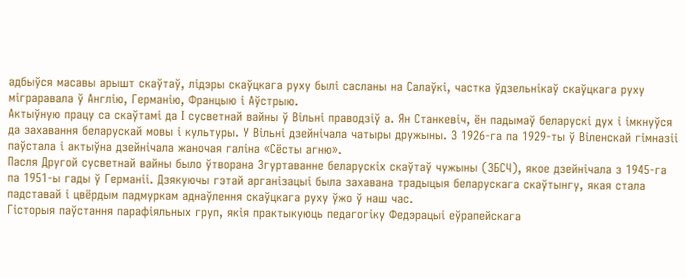адбыўся масавы арышт скаўтаў, лідэры скаўцкага руху былі сасланы на Салаўкі, частка ўдзельнікаў скаўцкага руху міграравала ў Англію, Германію, Францыю і Аўстрыю.
Актыўную працу са скаўтамі да І сусветнай вайны ў Вільні праводзіў а. Ян Станкевіч, ён падымаў беларускі дух і імкнуўся да захавання беларускай мовы і культуры. У Вільні дзейнічала чатыры дружыны. З 1926-га па 1929-ты ў Віленскай гімназіі паўстала і актыўна дзейнічала жаночая галіна «Сёсты агню».
Пасля Другой сусветнай вайны было ўтворана Згуртаванне беларускіх скаўтаў чужыны (ЗБСЧ), якое дзейнічала з 1945-га па 1951-ы гады ў Германіі. Дзякуючы гэтай арганізацыі была захавана традыцыя беларускага скаўтынгу, якая стала падставай і цвёрдым падмуркам аднаўлення скаўцкага руху ўжо ў наш час.
Гісторыя паўстання парафіяльных груп, якія практыкуюць педагогіку Федэрацыі еўрапейскага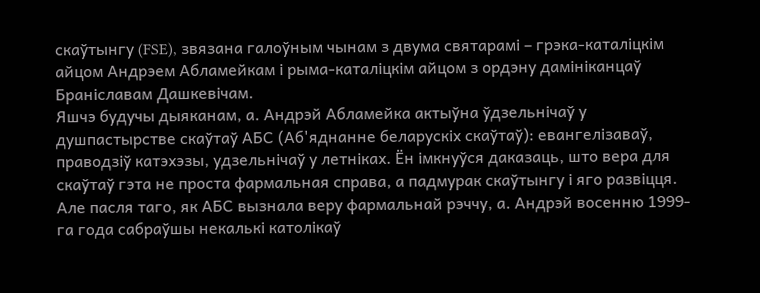скаўтынгу (FSE), звязана галоўным чынам з двума святарамі – грэка-каталіцкім айцом Андрэем Абламейкам і рыма-каталіцкім айцом з ордэну дамініканцаў Браніславам Дашкевічам.
Яшчэ будучы дыяканам, а. Андрэй Абламейка актыўна ўдзельнічаў у душпастырстве скаўтаў АБС (Аб'яднанне беларускіх скаўтаў): евангелізаваў, праводзіў катэхэзы, удзельнічаў у летніках. Ён імкнуўся даказаць, што вера для скаўтаў гэта не проста фармальная справа, а падмурак скаўтынгу і яго развіцця. Але пасля таго, як АБС вызнала веру фармальнай рэччу, а. Андрэй восенню 1999-га года сабраўшы некалькі католікаў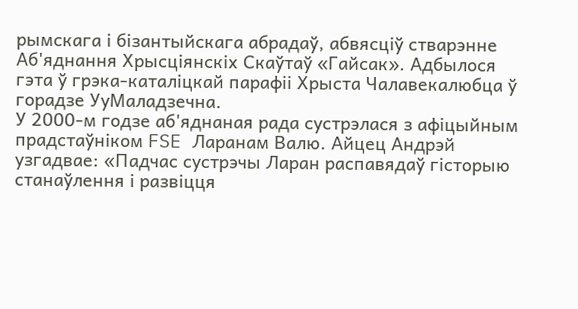рымскага і бізантыйскага абрадаў, абвясціў стварэнне Аб'яднання Хрысціянскіх Скаўтаў «Гайсак». Адбылося гэта ў грэка-каталіцкай парафіі Хрыста Чалавекалюбца ў горадзе УуМаладзечна.
У 2000-м годзе аб'яднаная рада сустрэлася з афіцыйным прадстаўніком FSE Ларанам Валю. Айцец Андрэй узгадвае: «Падчас сустрэчы Ларан распавядаў гісторыю станаўлення і развіцця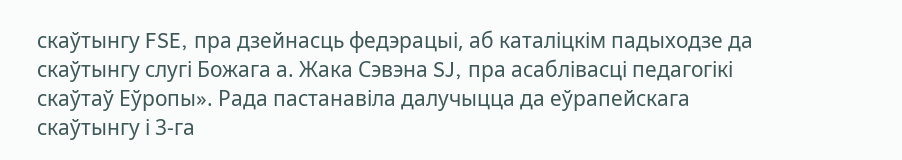скаўтынгу FSE, пра дзейнасць федэрацыі, аб каталіцкім падыходзе да скаўтынгу слугі Божага а. Жака Сэвэна SJ, пра асаблівасці педагогікі скаўтаў Еўропы». Рада пастанавіла далучыцца да еўрапейскага скаўтынгу і 3-га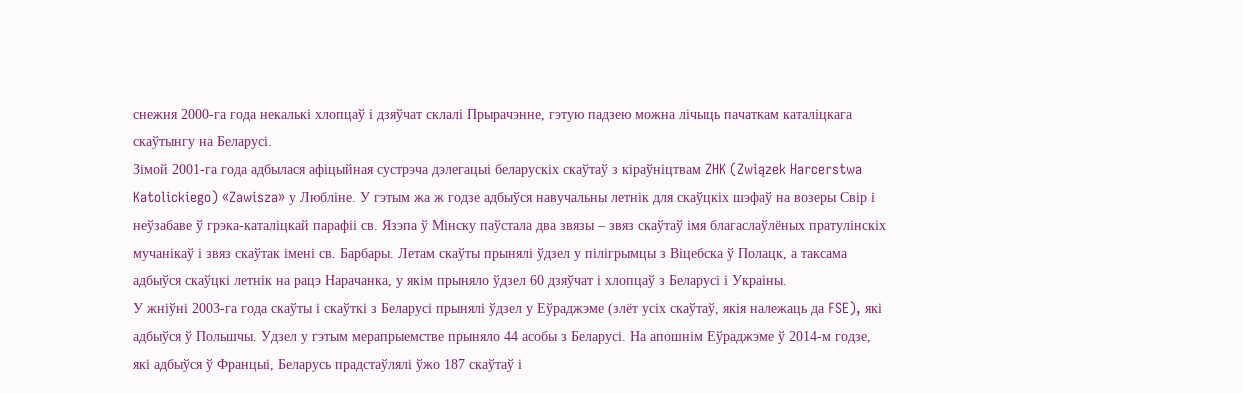снежня 2000-га года некалькі хлопцаў і дзяўчат склалі Прырачэнне, гэтую падзею можна лічыць пачаткам каталіцкага скаўтынгу на Беларусі.
Зімой 2001-га года адбылася афіцыйная сустрэча дэлегацыі беларускіх скаўтаў з кіраўніцтвам ZHK (Związek Harcerstwa Katolickiego) «Zawisza» у Любліне. У гэтым жа ж годзе адбыўся навучальны летнік для скаўцкіх шэфаў на возеры Свір і неўзабаве ў грэка-каталіцкай парафіі св. Язэпа ў Мінску паўстала два звязы – звяз скаўтаў імя благаслаўлёных пратулінскіх мучанікаў і звяз скаўтак імені св. Барбары. Летам скаўты прынялі ўдзел у пілігрымцы з Віцебска ў Полацк, а таксама адбыўся скаўцкі летнік на рацэ Нарачанка, у якім прыняло ўдзел 60 дзяўчат і хлопцаў з Беларусі і Украіны.
У жніўні 2003-га года скаўты і скаўткі з Беларусі прынялі ўдзел у Еўраджэме (злёт усіх скаўтаў, якія належаць да FSE), які адбыўся ў Польшчы. Удзел у гэтым мерапрыемстве прыняло 44 асобы з Беларусі. На апошнім Еўраджэме ў 2014-м годзе, які адбыўся ў Францыі, Беларусь прадстаўлялі ўжо 187 скаўтаў і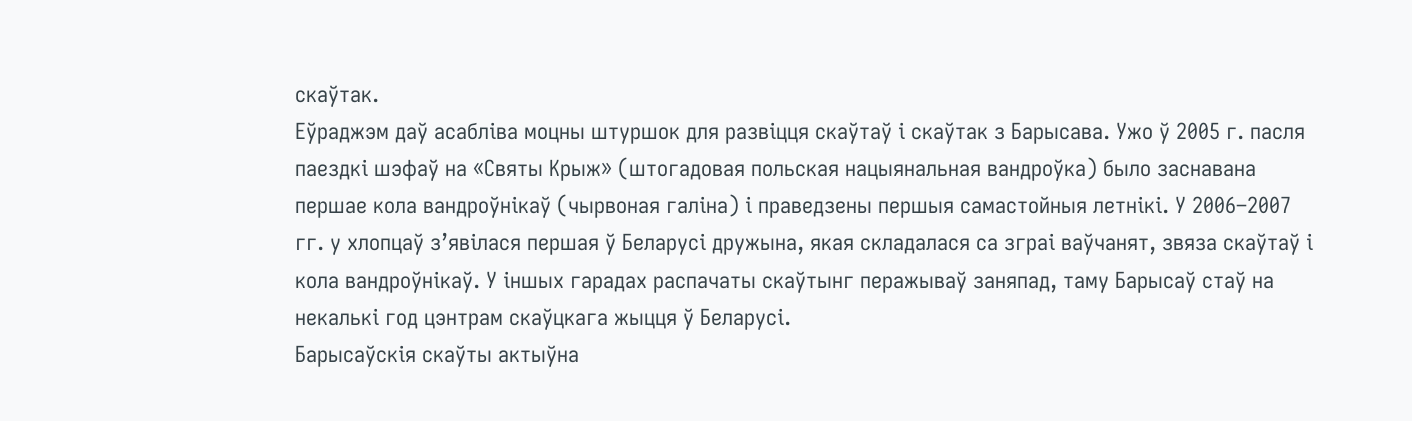скаўтак.
Еўраджэм даў асабліва моцны штуршок для развіцця скаўтаў і скаўтак з Барысава. Ужо ў 2005 г. пасля паездкі шэфаў на «Святы Крыж» (штогадовая польская нацыянальная вандроўка) было заснавана першае кола вандроўнікаў (чырвоная галіна) і праведзены першыя самастойныя летнікі. У 2006–2007 гг. у хлопцаў з’явілася першая ў Беларусі дружына, якая складалася са зграі ваўчанят, звяза скаўтаў і кола вандроўнікаў. У іншых гарадах распачаты скаўтынг перажываў заняпад, таму Барысаў стаў на некалькі год цэнтрам скаўцкага жыцця ў Беларусі.
Барысаўскія скаўты актыўна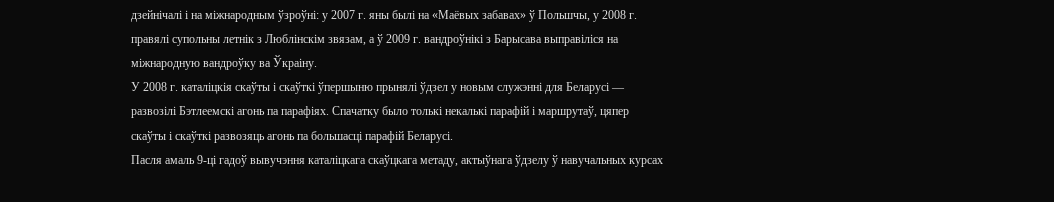дзейнічалі і на міжнародным ўзроўні: у 2007 г. яны былі на «Маёвых забавах» ў Польшчы, у 2008 г. правялі супольны летнік з Люблінскім звязам, а ў 2009 г. вандроўнікі з Барысава выправіліся на міжнародную вандроўку ва Ўкраіну.
У 2008 г. каталіцкія скаўты і скаўткі ўпершыню прынялі ўдзел у новым служэнні для Беларусі — развозілі Бэтлеемскі агонь па парафіях. Спачатку было толькі некалькі парафій і маршрутаў, цяпер скаўты і скаўткі развозяць агонь па большасці парафій Беларусі.
Пасля амаль 9-ці гадоў вывучэння каталіцкага скаўцкага метаду, актыўнага ўдзелу ў навучальных курсах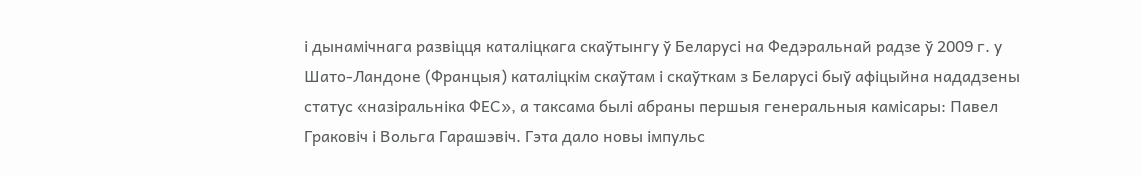і дынамічнага развіцця каталіцкага скаўтынгу ў Беларусі на Федэральнай радзе ў 2009 г. у Шато-Ландоне (Францыя) каталіцкім скаўтам і скаўткам з Беларусі быў афіцыйна нададзены статус «назіральніка ФЕС», а таксама былі абраны першыя генеральныя камісары: Павел Граковіч і Вольга Гарашэвіч. Гэта дало новы імпульс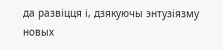да развіцця і, дзякуючы энтузіязму новых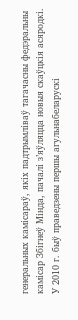генеральных камісараў, якіх падтрымліваў тагачасны федэральны камісар Збігнеў Мінда, пачалі з’яўляцца новыя скаўцкія асяродкі. У 2010 г. быў праведзены першы агульнабеларускі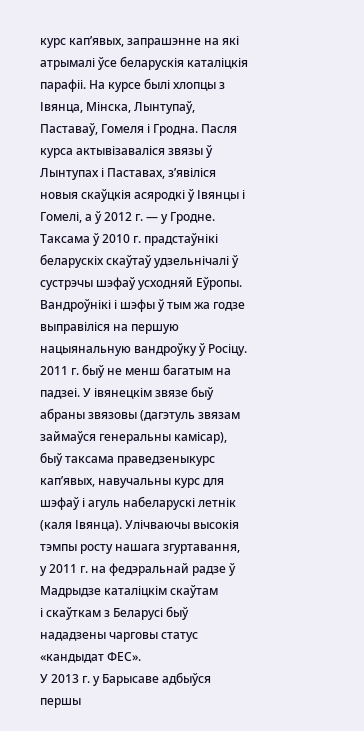курс кап’явых, запрашэнне на які атрымалі ўсе беларускія каталіцкія парафіі. На курсе былі хлопцы з Івянца, Мінска, Лынтупаў, Паставаў, Гомеля і Гродна. Пасля курса актывізаваліся звязы ў Лынтупах і Паставах, з’явіліся новыя скаўцкія асяродкі ў Івянцы і Гомелі, а ў 2012 г. — у Гродне.
Таксама ў 2010 г. прадстаўнікі беларускіх скаўтаў удзельнічалі ў сустрэчы шэфаў усходняй Еўропы. Вандроўнікі і шэфы ў тым жа годзе выправіліся на першую нацыянальную вандроўку ў Росіцу.
2011 г. быў не менш багатым на падзеі. У івянецкім звязе быў абраны звязовы (дагэтуль звязам займаўся генеральны камісар), быў таксама праведзеныкурс кап’явых, навучальны курс для шэфаў і агуль набеларускі летнік (каля Івянца). Улічваючы высокія тэмпы росту нашага згуртавання, у 2011 г. на федэральнай радзе ў Мадрыдзе каталіцкім скаўтам
і скаўткам з Беларусі быў нададзены чарговы статус «кандыдат ФЕС».
У 2013 г. у Барысаве адбыўся першы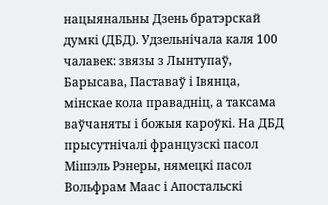нацыянальны Дзень братэрскай думкі (ДБД). Удзельнічала каля 100 чалавек: звязы з Лынтупаў, Барысава, Паставаў і Івянца, мінскае кола правадніц, а таксама ваўчаняты і божыя кароўкі. На ДБД прысутнічалі французскі пасол Мішэль Рэнеры, нямецкі пасол Вольфрам Маас і Апостальскі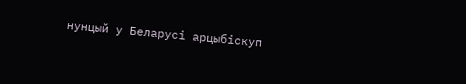нунцый у Беларусі арцыбіскуп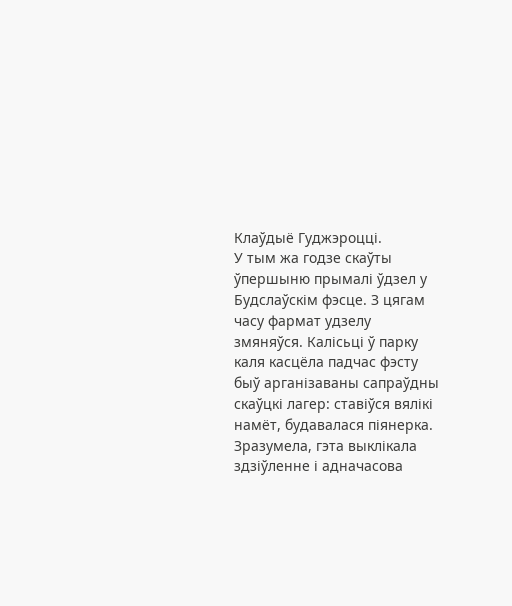Клаўдыё Гуджэроцці.
У тым жа годзе скаўты ўпершыню прымалі ўдзел у Будслаўскім фэсце. З цягам часу фармат удзелу змяняўся. Калісьці ў парку каля касцёла падчас фэсту быў арганізаваны сапраўдны скаўцкі лагер: ставіўся вялікі намёт, будавалася піянерка. Зразумела, гэта выклікала здзіўленне і адначасова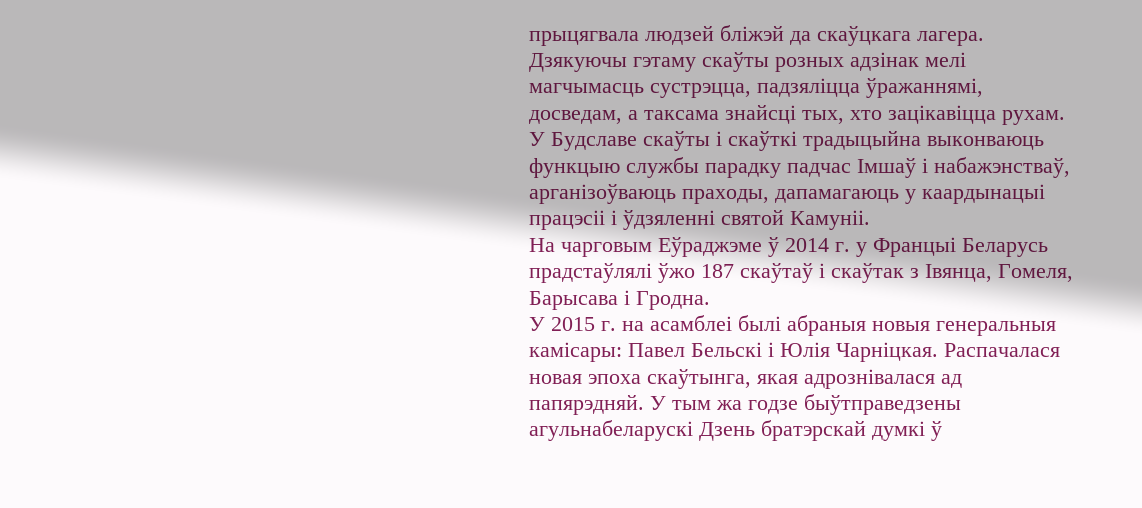прыцягвала людзей бліжэй да скаўцкага лагера. Дзякуючы гэтаму скаўты розных адзінак мелі магчымасць сустрэцца, падзяліцца ўражаннямі, досведам, а таксама знайсці тых, хто зацікавіцца рухам.
У Будславе скаўты і скаўткі традыцыйна выконваюць функцыю службы парадку падчас Імшаў і набажэнстваў, арганізоўваюць праходы, дапамагаюць у каардынацыі працэсіі і ўдзяленні святой Камуніі.
На чарговым Еўраджэме ў 2014 г. у Францыі Беларусь прадстаўлялі ўжо 187 скаўтаў і скаўтак з Івянца, Гомеля, Барысава і Гродна.
У 2015 г. на асамблеі былі абраныя новыя генеральныя камісары: Павел Бельскі і Юлія Чарніцкая. Распачалася новая эпоха скаўтынга, якая адрознівалася ад папярэдняй. У тым жа годзе быўтправедзены агульнабеларускі Дзень братэрскай думкі ў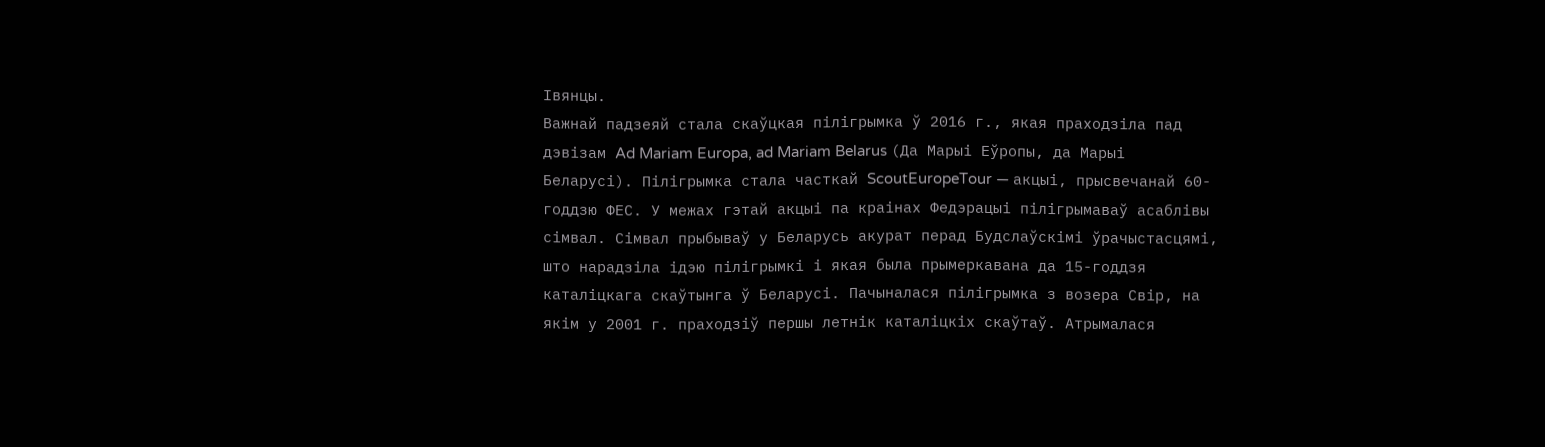Івянцы.
Важнай падзеяй стала скаўцкая пілігрымка ў 2016 г., якая праходзіла пад дэвізам Ad Mariam Europa, ad Mariam Belarus (Да Марыі Еўропы, да Марыі Беларусі). Пілігрымка стала часткай ScoutEuropeTour — акцыі, прысвечанай 60-годдзю ФЕС. У межах гэтай акцыі па краінах Федэрацыі пілігрымаваў асаблівы сімвал. Сімвал прыбываў у Беларусь акурат перад Будслаўскімі ўрачыстасцямі, што нарадзіла ідэю пілігрымкі і якая была прымеркавана да 15-годдзя каталіцкага скаўтынга ў Беларусі. Пачыналася пілігрымка з возера Свір, на якім у 2001 г. праходзіў першы летнік каталіцкіх скаўтаў. Атрымалася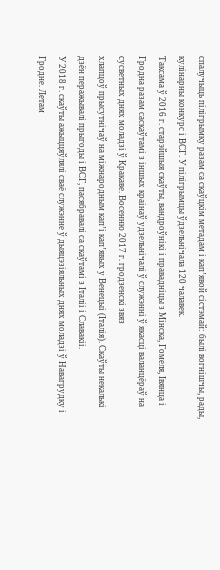спалучыць пілігрымку разам са скаўцкім метадам і кап’явой сістэмай: былі вогнішчы, рады, кулінарны конкурс і ВСГ. У пілігрымцы ўдзельнічала 120 чалавек.
Таксама ў 2016 г. старэйшыя скаўты, вандроўнікі і правадніцы з Мінска, Гомеля, Івянца і Гродна разам саскаўтамі з іншых краінаў удзельнічалі ў служэнні ў якасці валанцёраў на сусветных днях моладзі ў Кракаве. Восенню 2017 г. гродзенскі звяз
хлапцоў прысутнічаў на міжнародным кап’і кап’явых у Венецыі (Італія). Скаўты некалькі дзён перажывалі прыгоды і ВСГ, пасябравалі са скаўтамі з Італіі і Славакіі.
У 2018 г. скаўты ажыццяўлялі сваё служэнне ў дыяцэзіяльных днях моладзі ў Навагрудку і Гродне. Летам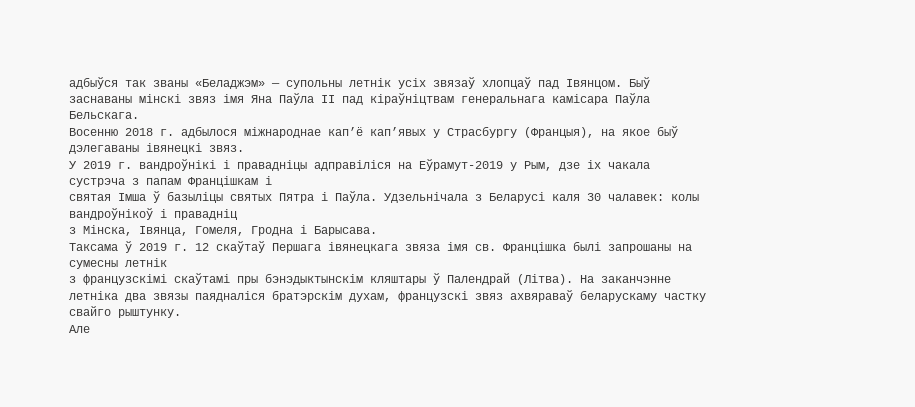адбыўся так званы «Беладжэм» — супольны летнік усіх звязаў хлопцаў пад Івянцом. Быў заснаваны мінскі звяз імя Яна Паўла ІІ пад кіраўніцтвам генеральнага камісара Паўла Бельскага.
Восенню 2018 г. адбылося міжнароднае кап’ё кап’явых у Страсбургу (Францыя), на якое быў дэлегаваны івянецкі звяз.
У 2019 г. вандроўнікі і правадніцы адправіліся на Еўрамут-2019 у Рым, дзе іх чакала сустрэча з папам Францішкам і
святая Імша ў базыліцы святых Пятра і Паўла. Удзельнічала з Беларусі каля 30 чалавек: колы вандроўнікоў і правадніц
з Мінска, Івянца, Гомеля, Гродна і Барысава.
Таксама ў 2019 г. 12 скаўтаў Першага івянецкага звяза імя св. Францішка былі запрошаны на сумесны летнік
з французскімі скаўтамі пры бэнэдыктынскім кляштары ў Палендрай (Літва). На заканчэнне летніка два звязы паядналіся братэрскім духам, французскі звяз ахвяраваў беларускаму частку свайго рыштунку.
Але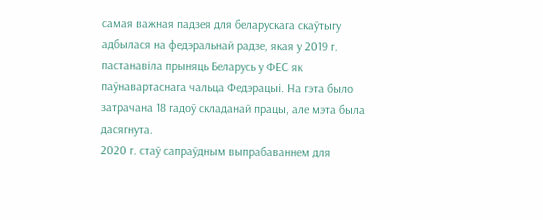самая важная падзея для беларускага скаўтыгу адбылася на федэральнай радзе, якая у 2019 г. пастанавіла прыняць Беларусь у ФЕС як паўнавартаснага чальца Федэрацыі. На гэта было затрачана 18 гадоў складанай працы, але мэта была дасягнута.
2020 г. стаў сапраўдным выпрабаваннем для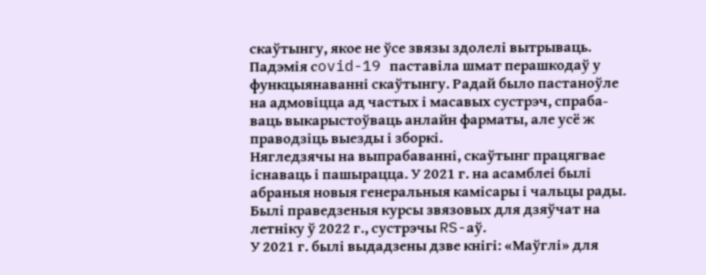скаўтынгу, якое не ўсе звязы здолелі вытрываць. Падэмія сovid-19 паставіла шмат перашкодаў у функцыянаванні скаўтынгу. Радай было пастаноўле на адмовіцца ад частых і масавых сустрэч, спраба-
ваць выкарыстоўваць анлайн фарматы, але усё ж праводзіць выезды і зборкі.
Нягледзячы на выпрабаванні, скаўтынг працягвае існаваць і пашырацца. У 2021 г. на асамблеі былі абраныя новыя генеральныя камісары і чальцы рады. Былі праведзеныя курсы звязовых для дзяўчат на летніку ў 2022 г., сустрэчы RS-аў.
У 2021 г. былі выдадзены дзве кнігі: «Маўглі» для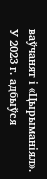ваўчанят і «Цырыманіял».
У 2023 г. адбыўся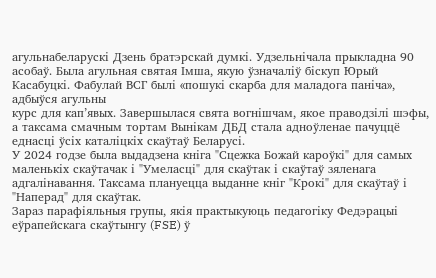агульнабеларускі Дзень братэрскай думкі. Удзельнічала прыкладна 90 асобаў. Была агульная святая Імша, якую ўзначаліў біскуп Юрый Касабуцкі. Фабулай ВСГ былі «пошукі скарба для маладога паніча», адбыўся агульны
курс для кап’явых. Завершылася свята вогнішчам, якое праводзілі шэфы, а таксама смачным тортам Вынікам ДБД стала адноўленае пачуццё еднасці ўсіх каталіцкіх скаўтаў Беларусі.
У 2024 годзе была выдадзена кніга "Сцежка Божай кароўкі" для самых маленькіх скаўтачак і "Умеласці" для скаўтак і скаўтаў зяленага адгалінавання. Таксама плануецца выданне кніг "Крокі" для скаўтаў і "Наперад" для скаўтак.
Зараз парафіяльныя групы, якія практыкуюць педагогіку Федэрацыі еўрапейскага скаўтынгу (FSE) ў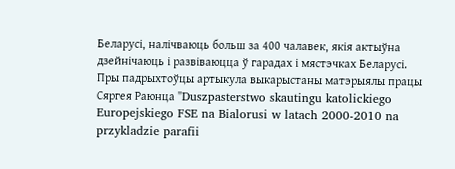Беларусі, налічваюць больш за 400 чалавек, якія актыўна дзейнічаюць і развіваюцца ў гарадах і мястэчках Беларусі.
Пры падрыхтоўцы артыкула выкарыстаны матэрыялы працы Сяргея Раюнца "Duszpasterstwo skautingu katolickiego Europejskiego FSE na Bialorusi w latach 2000-2010 na przykladzie parafii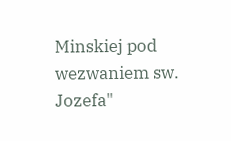Minskiej pod wezwaniem sw. Jozefa"